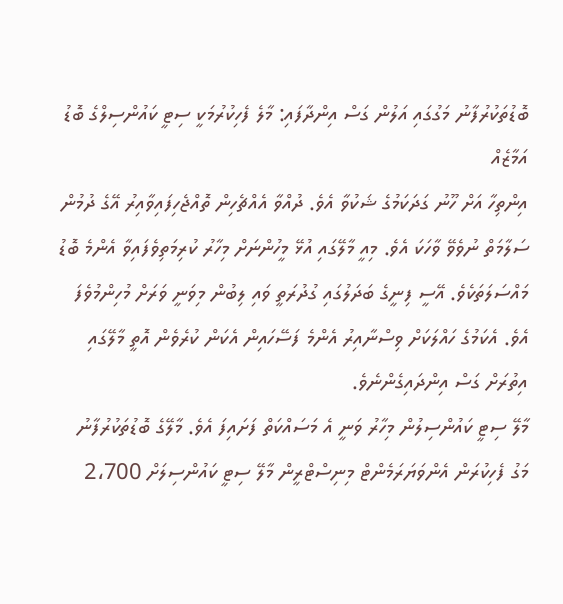ބޮޑުތަކުރުފާނު މަގުގައި އަލުން ގަސް އިންދާފައި: މާލެ ފެހިކުރުމަކީ ސިޓީ ކައުންސިލްގެ ބޮޑު އަމާޒެއް
އިންތިހާ އަށް ހޫނު ގަދަކަމުގެ ޝަކުވާ އެވެ. ދުއްވާ އެއްޗެހިން ތޮއްޖެހިފައިވާއިރު އޭގެ ދުމުން ސަލާމަތް ނުވެވޭ ވާހަކަ އެވެ. މިއީ މާލޭގައި އުޅޭ މީހުންނަށް މިހާރު ކުރިމަތިވެފައިވާ އެންމެ ބޮޑު މައްސަލަތަކެވެ. އޭސީ ފިނީގެ ބަދަލުގައި ގުދުރަތީ ވައި ލިބުން މިވަނީ ވަރަށް މުހިންމުވެފަ އެވެ. އެކަމުގެ ހައްލަކަށް ވިސްނާއިރު އެންމެ ފަސޭހައިން އެކަން ކުރެވެން އޮތީ މާލޭގައި އިތުރަށް ގަސް އިންދައިގެންނެވެ.
މާލޭ ސިޓީ ކައުންސިލުން މިހާރު ވަނީ އެ މަސައްކަތް ފަށައިފަ އެވެ. މާލޭގެ ބޮޑުތަކުރުފާނު މަގު ފެހިކުރަން އެންވަޔަރަމެންޓް މިނިސްޓްރީން މާލޭ ސިޓީ ކައުންސިލަށް 2،700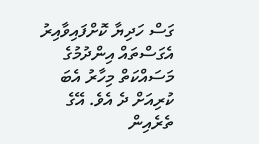ގަސް ހަދިޔާ ކޮށްފައިވާއިރު އެގަސްތައް އިންދުމުގެ މަސައްކަތް މިހާރު އެބަ ކުރިއަށް ދެ އެވެ. އޭގެ ތެރެއިން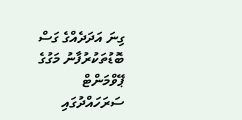ގިނަ އަދަދެއްގެ ގަސް ބޮޑުތަކުރުފާނު މަގުގެ ޕޭވްމަންޓް ސަރަހައްދުގައި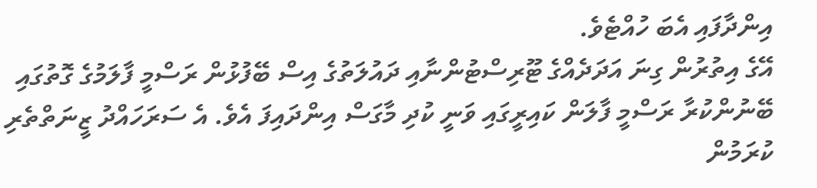އިންދާފައި އެބަ ހުއްޓެވެ.
އޭގެ އިތުރުން ގިނަ އަދަދެއްގެ ޓޫރިސްޓުންނާއި ދައުލަތުގެ އިސް ބޭފުޅުން ރަސްމީ ފާލަމުގެ ގޮތުގައި ބޭނުންކުރާ ރަސްމީ ފާލަން ކައިރީގައި ވަނީ ކުދި މާގަސް އިންދައިފަ އެވެ. އެ ސަރަހައްދު ޒީނަތްތެރި ކުރަމުން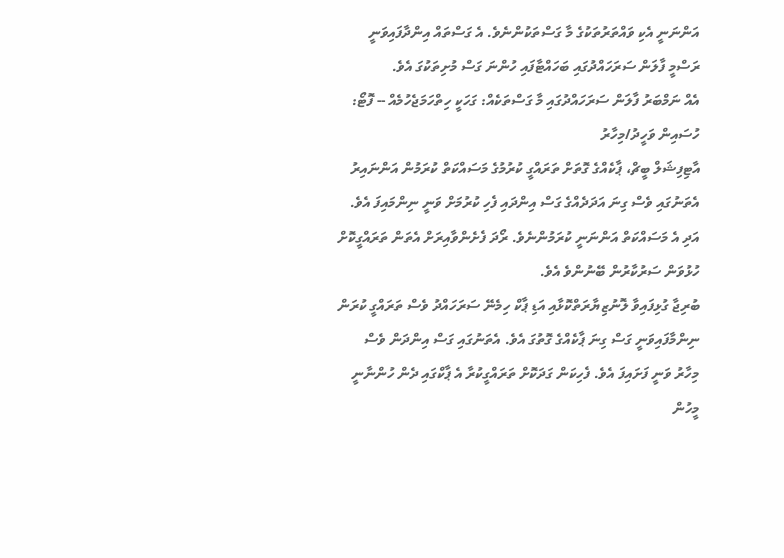އަންނަނީ އެކި ވައްތަރުތަކުގެ މާ ގަސްތަކުންނެވެ. އެ ގަސްތައް އިންދާފައިވަނީ ރަސްމީ ފާލަން ސަރަހައްދުގައި ބަހައްޓާފައި ހުންނަ ގަސް މުށިތަކުގަ އެވެ.
އެއް ނަމްބަރު ފާލަން ސަރަހައްދުގައި މާ ގަސްތަކެއް: ގަހަކީ ހިތްހަމަޖެހުމެއް -- ފޮޓޯ: ހުސައިން ވަހީދު/މިހާރު
އާޓިފިޝަލް ބީޗް، ޕާކެއްގެ ގޮތަށް ތަރައްގީ ކުރުމުގެ މަސައްކަތް ކުރަމުން އަންނައިރު އެތަނުގައި ވެސް ގިނަ އަދަދެއްގެ ގަސް އިންދައި ފެހި ކުރުމަށް ވަނީ ނިންމައިފަ އެވެ. އަދި އެ މަސައްކަތް އަންނަނީ ކުރަމުންނެވެ. ރޯދަ ފެށެންވާއިރަށް އެތަން ތަރައްގީކޮށް ހުޅުވަން ސަރުކާރުން ބޭނުންވެ އެވެ.
ބުރިޖާ ގުޅިފައިވާ ލޮނުޒިޔާރަތްކޮޅާއި އަޑި ޕާކް ހިމެނޭ ސަރަހައްދު ވެސް ތަރައްގީ ކުރަން ނިންމާފައިވަނީ ގަސް ގިނަ ޕާކެއްގެ ގޮތުގަ އެވެ. އެތަނުގައި ގަސް އިންދަން ވެސް މިހާރު ވަނީ ފަށައިފަ އެވެ. ފެހިކަން ގަދަކޮށް ތަރައްގީކުރާ އެ ޕާކްގައި ދެން ހުންނާނީ މީހުން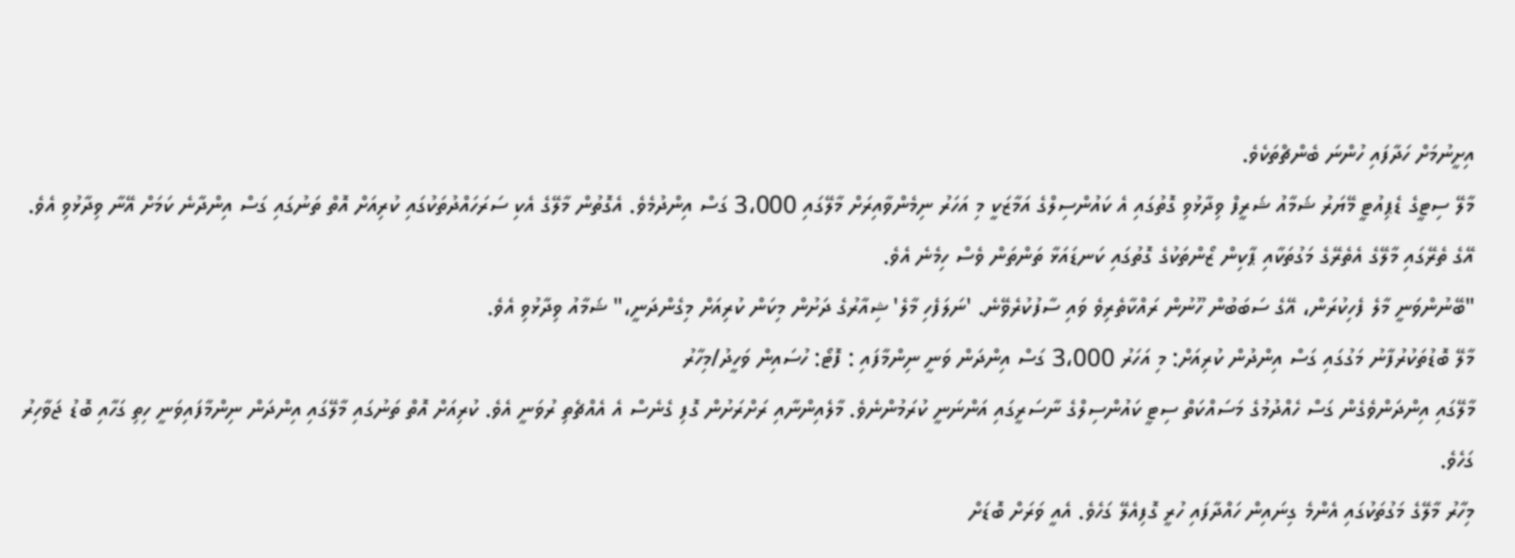އިށީނުމަށް ހަދާފައި ހުންނަ ބެންޗްތަކެވެ.
މާލޭ ސިޓީގެ ޑެޕިއުޓީ މޭޔަރު ޝަމާއު ޝަރީފް ވިދާޅުވި ގޮތުގައި އެ ކައުންސިލްގެ އަމާޒަކީ މި އަހަރު ނިމެންވާއިރަށް މާލޭގައި 3،000 ގަސް އިންދުމެވެ. އެގޮތުން މާލޭގެ އެކި ސަރަހައްދުތަކުގައި ކުރިއަށް އޮތް ތަނުގައި ގަސް އިންދާނެ ކަމަށް އޭނާ ވިދާޅުވި އެވެ. އޭގެ ތެރޭގައި މާލޭގެ އެތެރޭގެ މަގުތަކާއި ޕާކިން ޒޯންތަކުގެ ގޮތުގައި ކަނޑައަޅާ ތަންތަން ވެސް ހިމެނެ އެވެ.
"ބޭނުންވަނީ މާލެ ފެހިކުރަން، އޭގެ ސަބަބުން ހޫނުން ރައްކާތެރިވެ ވައި ސާފުކުރެވޭނެ. 'ނަލަފެހި މާލެ' ޝިއާރުގެ ދަށުން މިކަން ކުރިއަށް މިގެންދަނީ،" ޝަމާއު ވިދާޅުވި އެވެ.
މާލޭ ބޮޑުތަކުރުފާނު މަގުގައި ގަސް އިންދުން ކުރިއަށް: މި އަހަރު 3،000 ގަސް އިންދަން ވަނީ ނިންމާފައި : ފޮޓޯ: ހުސައިން ވަހީދު/މިހާރު
މާލޭގައި އިންދަންވެގެން ގަސް ހެއްދުމުގެ މަސައްކަތް ސިޓީ ކައުންސިލްގެ ނާސަރީގައި އަންނަނީ ކުރަމުންނެވެ. މާލެއިންނާއި ރަށްރަށުން ގޮފި ގެނެސް އެ އެއްޗެތި ރުވަނީ އެވެ. ކުރިއަށް އޮތް ތަނުގައި މާލޭގައި އިންދަން ނިންމާފައިވަނީ ހިތި ގަހާއި ބޮޑު ޖަވާހިރު ގަހެވެ.
މިހާރު މާލޭގެ މަގުތަކުގައި އެންމެ ގިނައިން ހައްދާފައި ހުރީ ގޮފިއެލޭ ގަހެވެ. އެއީ ވަރަށް ބޮޑަށް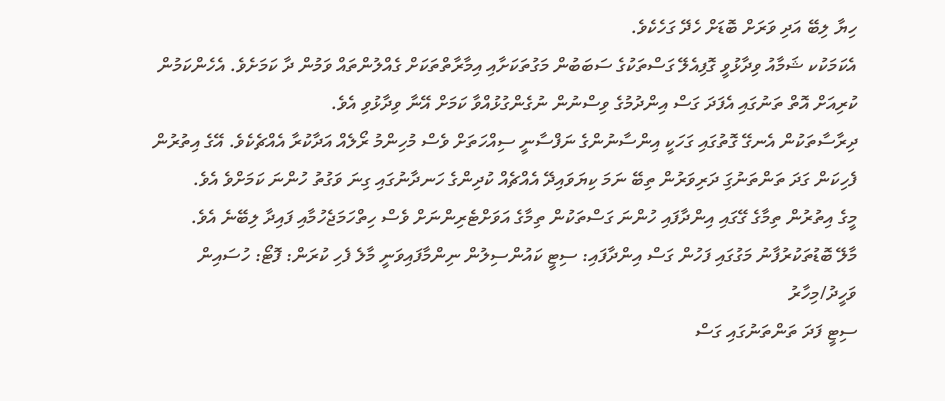ހިޔާ ލިބޭ އަދި ވަރަށް ބޮޑަށް ހެދޭ ގަހެކެވެ.
އެކަމަކުކ ޝަމާއު ވިދާޅުވީ ގޮފިއެލޭ ގަސްތަކުގެ ސަބަބުން މަގުތަކަށާއި އިމާރާތްތަކަށް ގެއްލުންތައް ވަމުން ދާ ކަމަށެވެ. އެހެންކަމުން ކުރިއަށް އޮތް ތަނުގައި އެފަދަ ގަސް އިންދުމުގެ ވިސްނުން ނުގެންގުޅުއްވާ ކަމަށް އޭނާ ވިދާޅުވި އެވެ.
ދިރާސާތަކުން އެނގޭ ގޮތުގައި ގަހަކީ އިންސާނުންގެ ނަފްސާނީ ސިއްހަތަށް ވެސް މުހިންމު ރޯލެއް އަދާކުރާ އެއްޗެކެވެ. އޭގެ އިތުރުން ފެހިކަން ގަދަ ތަންތަނުގަި ދަރިވަރުން ތިބޭ ނަމަ ކިޔަވައިދޭ އެއްޗެއް ކުދިންގެ ހަނދާނުގައި ގިނަ ވަގުތު ހުންނަ ކަމަށްވެ އެވެ.
މީގެ އިތުރުން ތިމާގެ ގޭގައި އިންދާފައި ހުންނަ ގަސްތަކުން ތިމާގެ އަވަށްޓެރިންނަށް ވެސް ހިތްހަމަޖެހުމާއި ފައިދާ ލިބޭނެ އެވެ.
މާލޭ ބޮޑުތަކުރުފާނު މަގުގައި ފަހުން ގަސް އިންދާފައި: ސިޓީ ކައުންސިލުން ނިންމާފައިވަނީ މާލެ ފެހި ކުރަން: ފޮޓޯ: ހުސައިން ވަހީދު/މިހާރު
ސިޓީ ފަދަ ތަންތަނުގައި ގަސް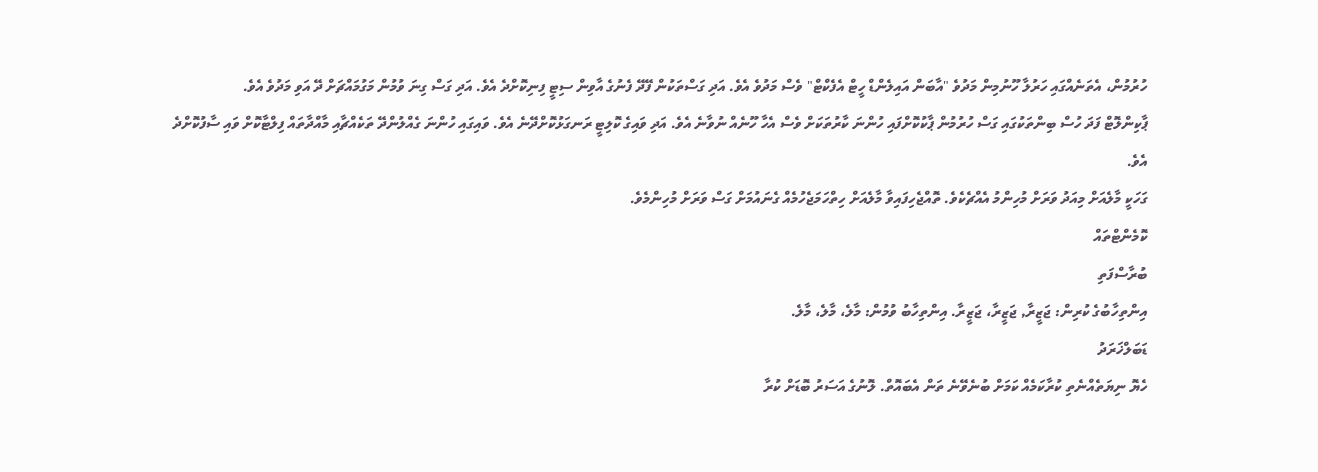ހުރުމުން، އެތަނެއްގައި ހަރުލާ ހޫނުމިން މަދުވެ "އާބަން އައިލެންޑް ހީޓް އެފެކްޓް" ވެސް މަދުވެ އެވެ. އަދި ގަސްތަކުން ފޭދޭ ފެނުގެ އާވިން ސިޓީ ފިނިކޮށްދެ އެވެ. އަދި ގަސް ގިނަ ވުމުން މަގުމައްޗަށް ދޭ އަވި މަދުވެ އެވެ.
ޕާކިންލޮޓް ފަދަ ހުސް ބިންތަކުގައި ގަސް ހުރުމުން ޕާކުކޮށްފައި ހުންނަ ކާރުތަކަށް ވެސް އެހާ ހޫނެއް ނުވާނެ އެވެ. އަދި ވައިގެ ކޮލިޓީ ރަނގަޅުކޮށްދޭނެ އެވެ. ވައިގައި ހުންނަ ގެއްލުންދޭ ތަކެއްޗާއި މާއްދާތައް ފިލްޓާކޮށް ވައި ސާފުކޮށްދެ އެވެ.
ގަހަކީ މާލެއަށް މިއަދު ވަރަށް މުހިންމު އެއްޗެކެވެ. ތޮއްޖެހިފައިވާ މާލެއަށް ހިތްހަމަޖެހުމެއް ގެނައުމަށް ގަސް ވަރަށް މުހިންމެވެ.
ކޮމެންޓްތައް
ބުރާސްފަތި
އިންތިހާބުގެ ކުރިން: ޖަޒީރާ, ޖަޒީރާ، ޖަޒީރާ. އިންތިހާބު ވުމުން: މާލެ، މާލެ، މާލެ.
ޑަބަލްޚަރަދު
ހެޔޮ ނިޔަތެއްނެތި ކުރާކަމެއް ކަމަށް ބުނެވޭނެ ތަން އެބައޮތް. ލޮނުގެ އަސަރު ބޮޑަށް ކުރާ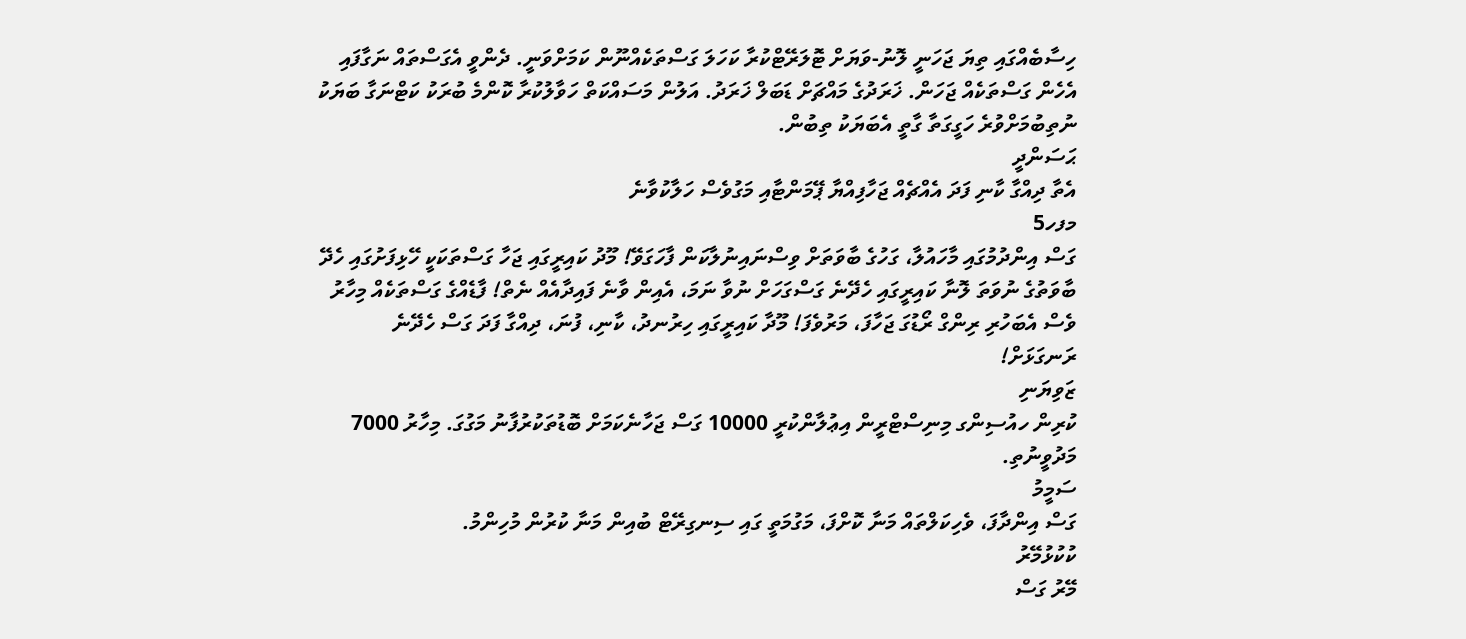ހިސާބެއްގައި ތިޔަ ޖަހަނީ ލޮނު-ވަޔަށް ޓޮލަރޭޓްކުރާ ކަހަލަ ގަސްތަކެއްނޫން ކަމަށްވަނީ. ދެންވީ އެގަސްތައް ނަގާފައި އެހެން ގަސްތަކެއް ޖަހަން. ޚަރަދުގެ މައްޗަށް ޑަބަލް ޚަރަދު. އަލުން މަސައްކަތް ހަވާލުކުރާ ކޮންމެ ބުރަކު ކަޓްނަގާ ބަޔަކު ނުތިބުމަށްވުރެ ހަގީގަތާ ގާތީ އެބަޔަކު ތިބުން.
ޙަސަންދީ
އެތާ ދިއްގާ ކާނި ފަދަ އެއްޗެއް ޖަހާފިއްޔާ ޕޭމަންޓާއި މަގުވެސް ހަލާކުވާނެ
މފހ5
ގަސް އިންދުމުގައި މާހައުލާ، ގަހުގެ ބާވަތަށް ވިސްނައިނުލާކަން ފާހަގަވޭ! މޫދު ކައިރީގައި ޖަހާ ގަސްތަކަކީ ހޭޅިފަށުގައި ހެދޭ ބާވަތުގެ ނުވަތަ ލޮނާ ކައިރީގައި ހެދޭނެ ގަސްގަހަށް ނުވާ ނަމަ، އެއިން ވާނެ ފައިދާއެއް ނެތް! ފާޑެއްގެ ގަސްތަކެއް މިހާރު ވެސް އެބަހުރި ރިންގް ރޯޑުގަ ޖަހާފަ، މަރުވެފަ! މޫދާ ކައިރީގައި ހިރުނދު، ކާނި، ފުނަ، ދިއްގާ ފަދަ ގަސް ހެދޭނެ ރަނގަޅަށް!
ޒަވިޔަނި
ކުރިން ހއުސިންގ މިނިސްޓްރީން އިޢުލާންކުރީ 10000 ގަސް ޖަހާނެކަމަށް ބޮޑުތަކުރުފާނު މަގުގަ. މިހާރު 7000 މަދުވީނުތި.
ސަމީމު
ގަސް އިންދާފަ، ވެހިކަލްތައް މަނާ ކޮށްފަ، މަގުމަތީ ގައި ސިނގިރޭޓް ބުއިން މަނާ ކުރުން މުހިންމު.
ކުކުޅުމޭރު
މޭރު ގަސް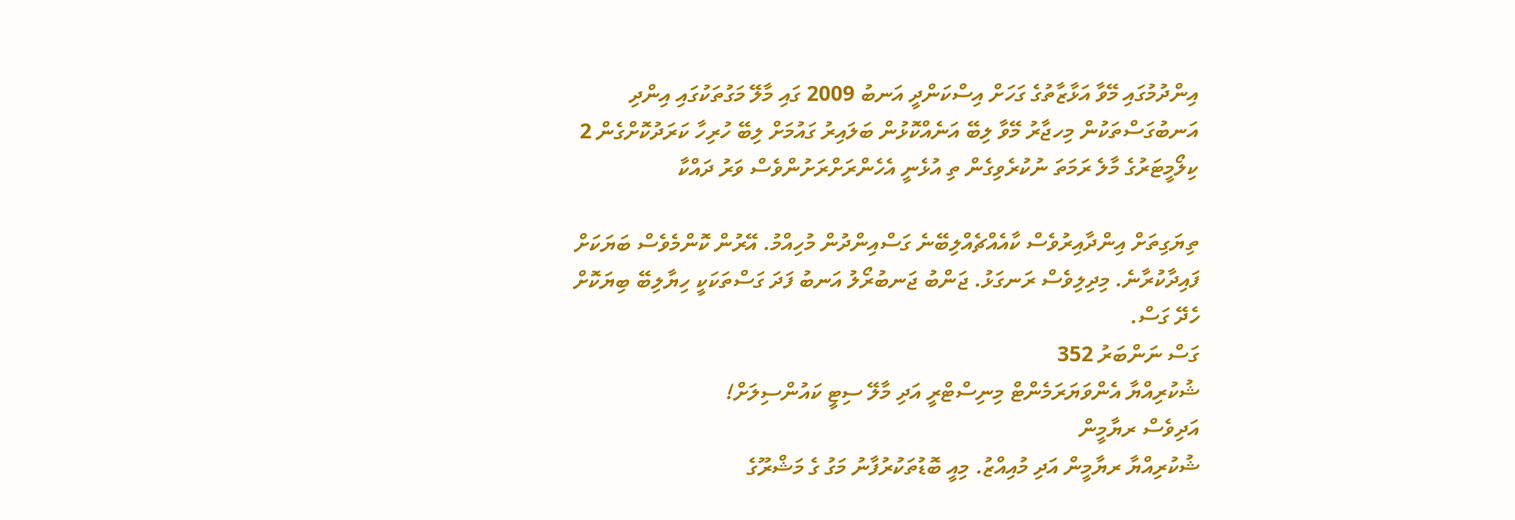އިންދުމުގައި މޭވާ އަޅާޒާތުގެ ގަހަށް އިސްކަންދީ އަނބު 2009 ގައި މާލޭ މަގުތަކުގައި އިންދި އަނބުގަސްތަކުން މިހޖާރު މޭވާ ލިބޭ އަނެއްކޮޅުން ބަލައިރު ގައުމަށް ލިބޭ ހުރިހާ ކަރަދުކޮށްގެން 2 ކިލޯމީޓަރުގެ މާލެ ރަމަތަ ނުކުރެވިގެން ތި އުޅެނީ އެހެންރަށްރަށުންވެސް ވަރު ދައްކާ

ތިޔަގިތަށް އިންދާއިރުވެސް ކާއެއްޗެއްލިބޭނެ ގަސްއިންދުން މުހިއްމު. އޭރުން ކޮންމެވެސް ބަޔަކަށް ފައިދާކުރާނެ. މިދިލިވެސް ރަނގަޅު. ޖަންބު ޖަނބުރޯލު އަނބު ފަދަ ގަސްތަކަކީ ހިޔާލިބޭ ބިޔަކޮށް ހެދޭ ގަސް.
ގަސް ނަންބަރު 352
ޝުކުރިއްޔާ އެންވަޔަރަމެންޓް މިނިސްޓްރީ އަދި މާލޭ ސިޓީ ކައުންސިލަށް!
އަދިވެސް ރޔާމީން
ޝުކުރިއްޔާ ރޔާމީން އަދި މުއިއްޒު. މިއީ ބޮޑުތަކުރުފާނު މަގު ގެ މަޝްރޫގެ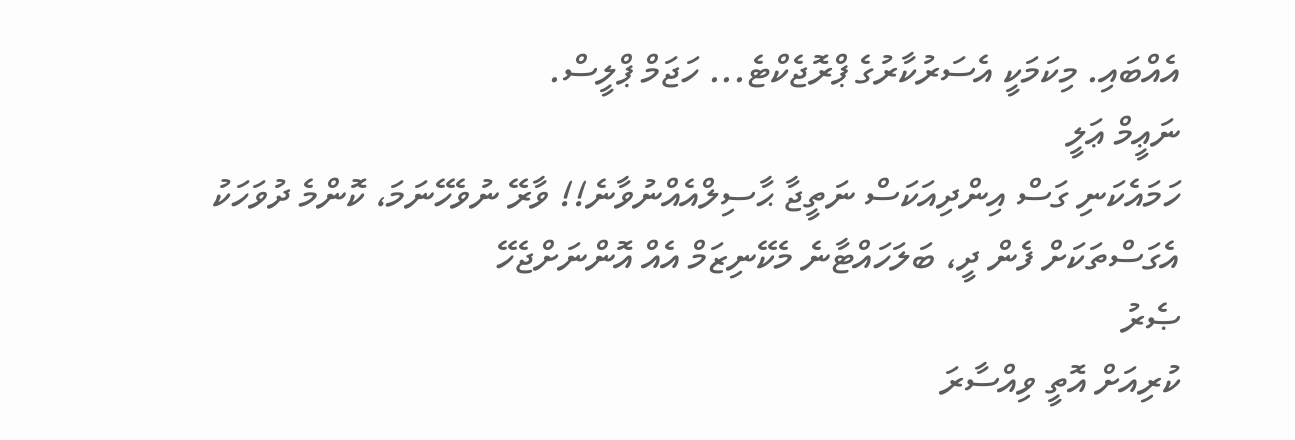އެއްބައި. މިކަމަކީ އެސަރުކާރުގެ ޕްރޮޖެކްޓެ... ހަޖަމް ޕްލީސް.
ނަޢީމް ޢަލީ
ހަމައެކަނި ގަސް އިންދިއަކަސް ނަތީޖާ ޙާސިލްއެއްނުވާނެ!! ވާރޭ ނުވެހޭނަމަ، ކޮންމެ ދުވަހަކު އެގަސްތަކަށް ފެން ދީ، ބަލަހައްޓާނެ މެކޭނިޒަމް އެއް އޮންނަށްޖެހޭ
ޞެރު
ކުރިއަށް އޮތީ ވިއްސާރަ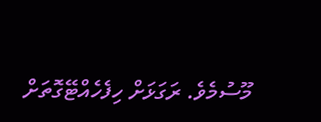މޫސުމެވެ. ރަގަޅަށް ހިފެހެއްޓޭގޮތަށް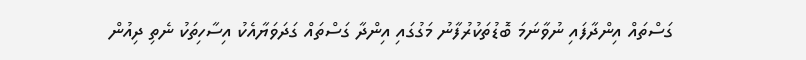ގަސްތައް އިންދާފައި ނުވާނަމަ ބޮޑުތަކުރުފާނު މަގުގައި އިންދާ ގަސްތައް ގަދަވަޔާއެކު އިސާހިތަކު ނެތި ދިއުން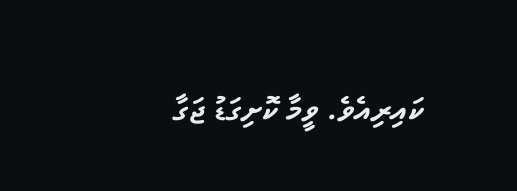ކައިރިއެވެ. ވީމާ ކޮށިގަޑު ޖަގާ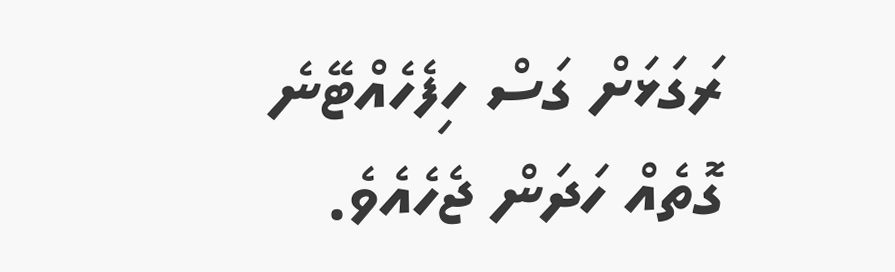ރަގަޅަށް ގަސް ހިފެހެއްޓޭނެ ގޮތެއް ހަދަން ޖެހެއެވެ.